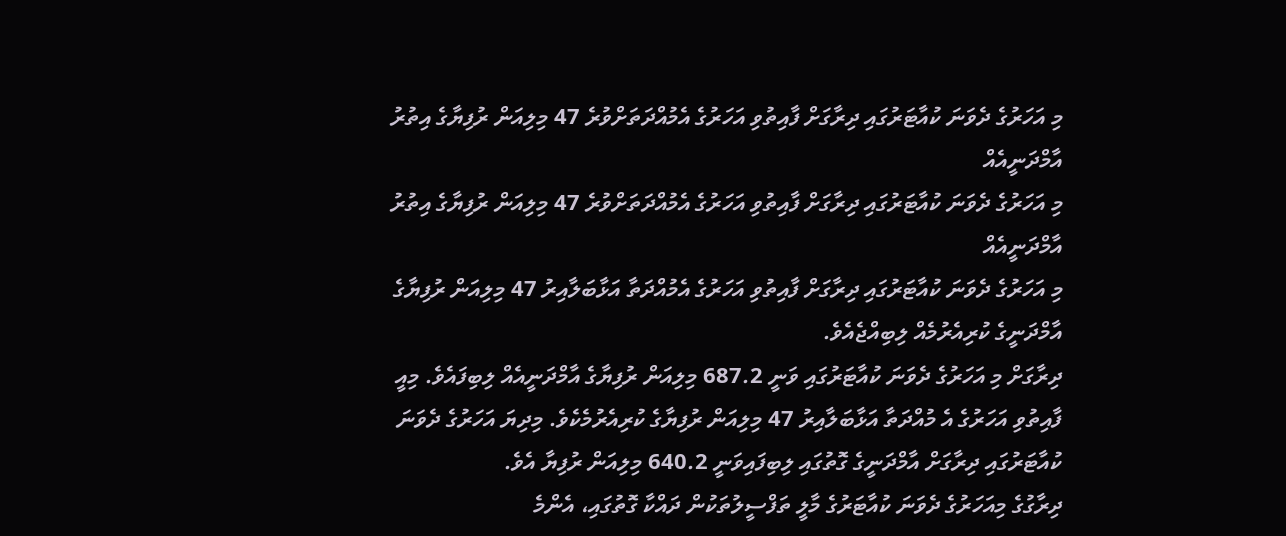މި އަހަރުގެ ދެވަނަ ކުއާޓަރުގައި ދިރާގަށް ފާއިތުވި އަހަރުގެ އެމުއްދަތަށްވުރެ 47 މިލިއަން ރުފިޔާގެ އިތުރު އާމްދަނީއެއް
މި އަހަރުގެ ދެވަނަ ކުއާޓަރުގައި ދިރާގަށް ފާއިތުވި އަހަރުގެ އެމުއްދަތަށްވުރެ 47 މިލިއަން ރުފިޔާގެ އިތުރު އާމްދަނީއެއް
މި އަހަރުގެ ދެވަނަ ކުއާޓަރުގައި ދިރާގަށް ފާއިތުވި އަހަރުގެ އެމުއްދަތާ އަޅާބަލާއިރު 47 މިލިއަން ރުފިޔާގެ އާމްދަނީގެ ކުރިއެރުމެއް ލިބިއްޖެއެވެ.
ދިރާގަށް މި އަހަރުގެ ދެވަނަ ކުއާޓަރުގައި ވަނީ 687.2 މިލިއަން ރުފިޔާގެ އާމްދަނީއެއް ލިބިފައެވެ. މިއީ ފާއިތުވި އަހަރުގެ އެ މުއްދަތާ އަޅާބަލާއިރު 47 މިލިއަން ރުފިޔާގެ ކުރިއެރުމެކެވެ. މިދިޔަ އަހަރުގެ ދެވަނަ ކުއާޓަރުގައި ދިރާގަށް އާމްދަނީގެ ގޮތުގައި ލިބިފައިވަނީ 640.2 މިލިއަން ރުފިޔާ އެވެ.
ދިރާގުގެ މިއަހަރުގެ ދެވަނަ ކުއާޓަރުގެ މާލީ ތަފްސީލުތަކުން ދައްކާ ގޮތުގައި، އެންމެ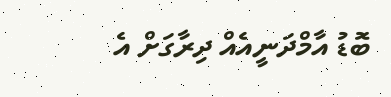ބޮޑު އާމްދަނީއެއް ދިރާގަށް އެ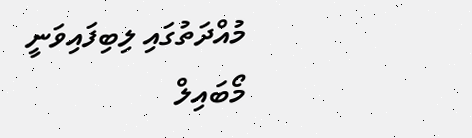މުއްދަތުގައި ލިބިފައިވަނީ މޯބައިލް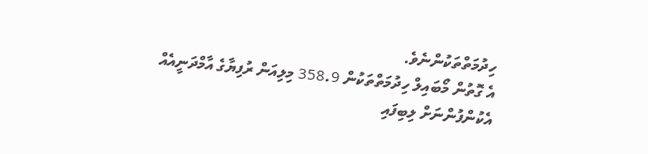ހިދުމަތްތަކުންނެވެ.
އެ ގޮތުން މޯބައިލް ހިދުމަތްތަކުން 358.9 މިލިއަން ރުފިޔާގެ އާމްދަނީއެއް އެކުންފުންނަށް ލިބިފައި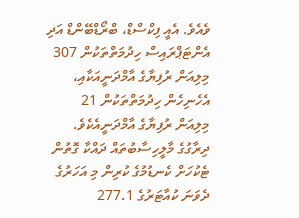ވެއެވެ. އެއީ ފިކްސްޑް، ބްރޯޑްބޭންޑް އަދި އެންޓަޕްރައިސް ހިދުމަތްތަކުން 307 މިލިއަން ރުފިޔާގެ އާމްދަނީއަކާއި، އެހެނިހެން ހިދުމަތްތަކުން 21 މިލިއަން ރުފިޔާގެ އާމްދަނީއެކެވެ.
ދިރާގުގެ މާލީހިސާބުތައް ދައްކާ ގޮތުން ޓެކުހަށް ކެނޑުމުގެ ކުރިން މި އަހަރުގެ ދެވަނަ ކުއާޓަރުގެ 277.1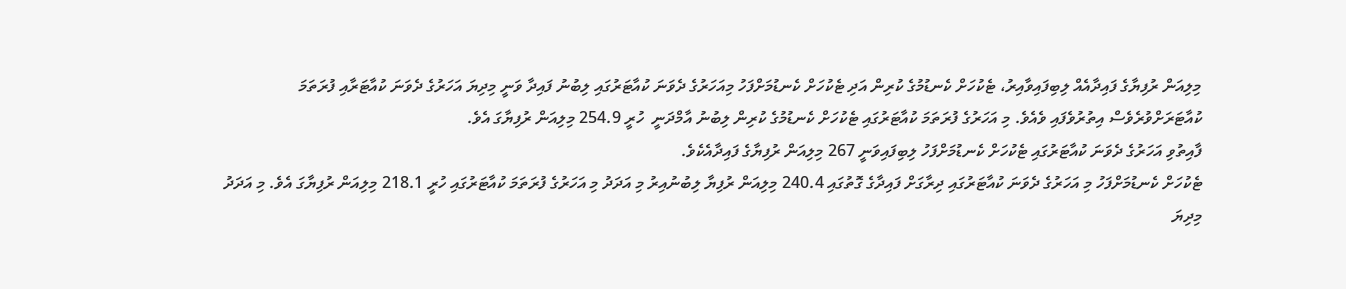މިލިއަން ރުފިޔާގެ ފައިދާއެއް ލިބިފައިވާއިރު، ޓެކުހަށް ކެނޑުމުގެ ކުރިން އަދި ޓެކުހަށް ކެނޑުމަށްފަހު މިއަހަރުގެ ދެވަނަ ކުއާޓަރުގައި ލިބުނު ފައިދާ ވަނީ މިދިޔަ އަހަރުގެ ދެވަނަ ކުއާޓަރާއި ފުރަތަމަ ކުއާޓަރަށްވުރެވެސް އިތުރުވެފައި ވެއެވެ. މި އަހަރުގެ ފުރަތަމަ ކުއާޓަރުގައި ޓެކުހަށް ކެނޑުމުގެ ކުރިން ލިބުނު އާމްދަނީ  ހުރީ 254.9 މިލިއަން ރުފިޔާގަ އެވެ.
ފާއިތުވި އަހަރުގެ ދެވަނަ ކުއާޓަރުގައި ޓެކުހަށް ކެނޑުމަށްފަހު ލިބިފައިވަނީ 267 މިލިއަން ރުފިޔާގެ ފައިދާއެކެވެ.
ޓެކުހަށް ކެނޑުމަށްފަހު މި އަހަރުގެ ދެވަނަ ކުއާޓަރުގައި ދިރާގަށް ފައިދާގެ ގޮތުގައި 240.4 މިލިއަން ރުފިޔާ ލިބުނުއިރު މި އަދަދު މި އަހަރުގެ ފުރަތަމަ ކުއާޓަރުގައި ހުރީ 218.1 މިލިއަން ރުފިޔާގަ އެވެ. މި އަދަދު މިދިޔަ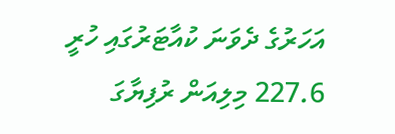އަހަރުގެ ދެވަނަ ކުއާޓަރުގައި ހުރީ 227.6 މިލިއަން ރުފިޔާގަ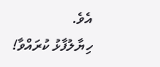އެވެ.
ހިޔާލުފާޅު ކުރައްވާ!